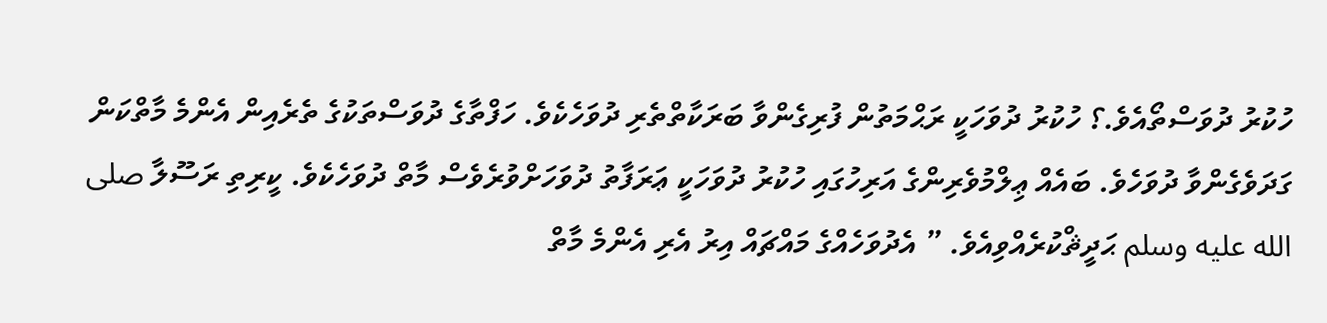ހުކުރު ދުވަސްތޯއެވެ.؟ ހުކުރު ދުވަހަކީ ރަޙްމަތުން ފުރިގެންވާ ބަރަކާތްތެރި ދުވަހެކެވެ. ހަފްތާގެ ދުވަސްތަކުގެ ތެރެއިން އެންމެ މާތްކަން ގަދަވެގެންވާ ދުވަހެވެ. ބައެއް ޢިލްމުވެރިންގެ އަރިހުގައި ހުކުރު ދުވަހަކީ ޢަރަފާތު ދުވަހަށްވުރެވެސް މާތް ދުވަހެކެވެ. ކީރިތި ރަސޫލާ صلى الله عليه وسلم ޙަދީޘްކުރެއްވިއެވެ. ” އެދުވަހެއްގެ މައްޗައް އިރު އެރި އެންމެ މާތް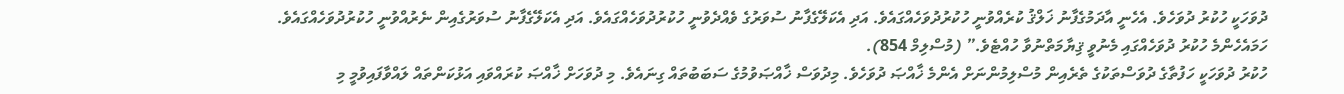ދުވަހަކީ ހުކުރު ދުވަހެވެ. އެހެނީ އާދަމުގެފާނު ޚަލްޤު ކުރެއްވުނީ ހުކުރުދުވަހެއްގައެވެ. އަދި އެކަލޭގެފާނު ސުވަރުގެ ވެއްދެވުނީ ހުކުރުދުވަހެއްގައެވެ. އަދި އެކަލޭގެފާނު ސުވަރުގެއިން ނެރުއްވުނީ ހުކުރުދުވަހެއްގައެވެ. ހަމައެހެންމެ ހުކުރު ދުވަހެއްގައި މެނުވީ ޤިޔާމަތްނުވާ ހުއްޓެވެ.” (މުސްލިމް 854).
ހުކުރު ދުވަހަކީ ހަފުތާގެ ދުވަސްތަކުގެ ތެރެއިން މުސްލިމުންނަށް އެންމެ ޚާއްޞަ ދުވަހެވެ. މިދުވަސް ޚާއްޞަވުމުގެ ސަބަބުތައް ގިނައެވެ. މި ދުވަހަށް ޚާއްޞަ ކުރައްވައި އަޅުކަންތައް ލައްވާފައިވުމީ މި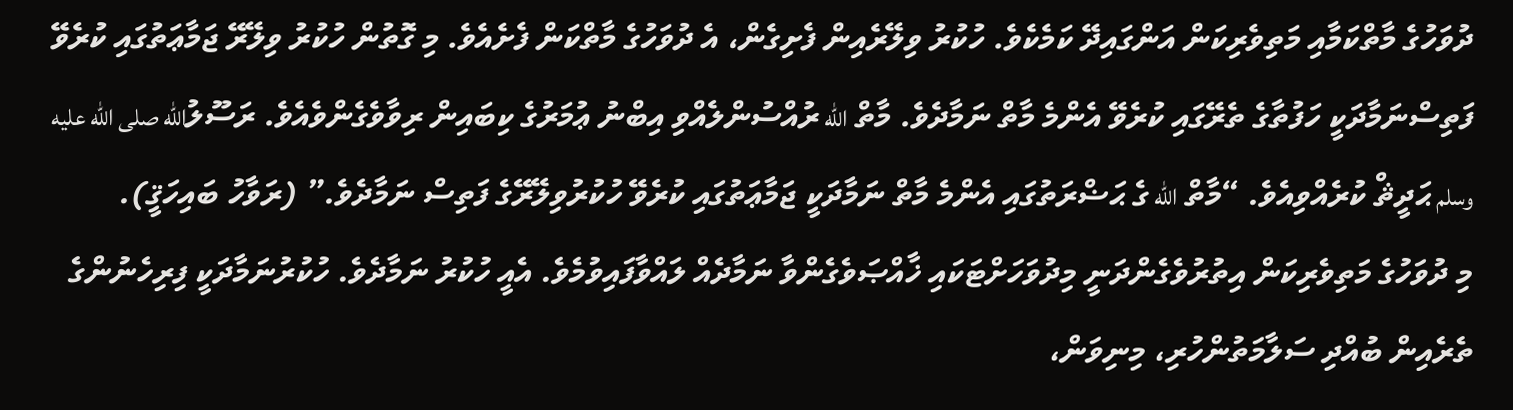ދުވަހުގެ މާތްކަމާއި މަތިވެރިކަން އަންގައިދޭ ކަމެކެވެ. ހުކުރު ވިލޭރެއިން ފެށިގެން، އެ ދުވަހުގެ މާތްކަން ފެށެއެވެ. މި ގޮތުން ހުކުރު ވިލޭރޭ ޖަމާޢަތުގައި ކުރެވޭ ފަތިސްނަމާދަކީ ހަފުތާގެ ތެރޭގައި ކުރެވޭ އެންމެ މާތް ނަމާދެވެ. މާތް الله ރުއްސުންލެއްވި އިބްނު ޢުމަރުގެ ކިބައިން ރިވާވެގެންވެއެވެ. ރަސޫލުالله صلى الله عليه وسلم ޙަދީޘް ކުރެއްވިއެވެ. “މާތް الله ގެ ޙަޟްރަތުގައި އެންމެ މާތް ނަމާދަކީ ޖަމާޢަތުގައި ކުރެވޭ ހުކުރުވިލޭރޭގެ ފަތިސް ނަމާދެވެ.” (ރަވާހު ބައިހަޤީ).
މި ދުވަހުގެ މަތިވެރިކަން އިތުރުވެގެންދަނީ މިދުވަހަށްޓަކައި ޚާއްޞަވެގެންވާ ނަމާދެއް ލައްވާފައިވުމެވެ. އެއީ ހުކުރު ނަމާދެވެ. ހުކުރުނަމާދަކީ ފިރިހެނުންގެ ތެރެއިން ބުއްދި ސަލާމަތުންހުރި، މިނިވަން،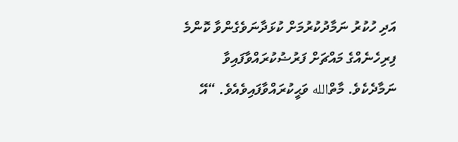އަދި ހުކުރު ނަމާދުކުރުމަށް ކުޅަދާނަވެގެންވާ ކޮންމެ ފިރިހެނެއްގެ މައްޗަށް ފަރުޟުކުރައްވާފައިވާ ނަމާދެކެވެ. މާތްالله ވަޙީކުރައްވާފައިވެއެވެ. “އޭ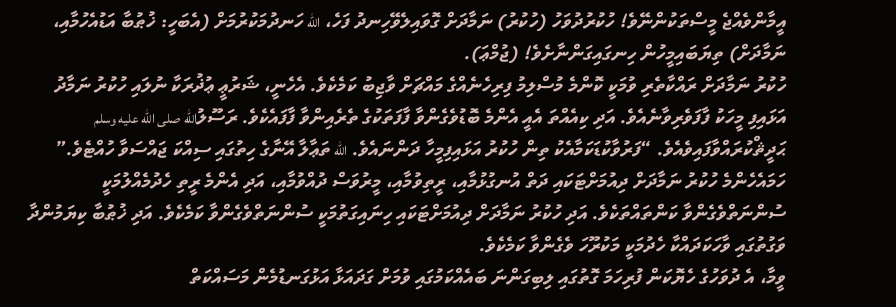އީމާންވެއްޖެ މީސްތަކުންނޭވެ! ހުކުރުދުވަހު (ހުކުރު) ނަމާދަށް ގޮވައިލެވޭހިނދު ފަހެ، الله ހަނދުމަކުރުމަށް (އެބަހީ: ޚުޠުބާ އަޑުއެހުމާއި، ނަމާދަށް) ތިޔަބައިމީހުން ހިނގައިގަންނާށެވެ! (ޖުމްޢަ).
ހުކުރު ނަމާދަށް ރައްކާތެރި ވުމަކީ ކޮންމެ މުސްލިމު ފިރިހެނެއްގެ މައްޗަށް ވާޖިބު ކަމެކެވެ. އެހެނީ، ޝަރުޢީ ޢުޛުރަކާ ނުލައި ހުކުރު ނަމާދު އަޅައިފި މީހަކު ފާފަވެރިވާނެއެވެ. އަދި ކިއެއްތަ އެއީ އެންމެ ބޮޑުވެގެންވާ ފާފަތަކުގެ ތެރެއިންވާ ފާފައެކެވެ. ރަސޫލުالله صلى الله عليه وسلم ޙަދީޘްކުރައްވާފައިވެއެވެ. “ފަރުވާކުޑަކަމާއެކު ތިން ހުކުރު އަޅައިފިމީހާ ދަންނައެވެ. الله ތަޢާލާ އޭނާގެ ހިތުގައި ސިއްކަ ޖައްސަވާ ހުއްޓެވެ.”
ހަމައެހެންމެ ހުކުރު ނަމާދަށް ދިއުމަށްޓަކައި ދަތް އުނގުޅުމާއި، ރީތިވުމާއި، މީރުވަސް ދުއްވުމާއި، އަދި އެންމެ ރީތި ހެދުމެއްލުމަކީ ސުންނަތްވެގެންވާ ކަންތައްތަކެވެ. އަދި ހުކުރު ނަމާދަށް ދިއުމަށްޓަކައި ހިނައިގަތުމަކީ ސުންނަތްވެގެންވާ ކަމެކެވެ. އަދި ޚުޠުބާ ކިޔަމުންދާ ވަގުތުގައި ވާހަކަދައްކާ ހެދުމަކީ މަކުރޫހަ ވެގެންވާ ކަމެކެވެ.
ވީމާ، އެ ދުވަހުގެ ހެޔޮކަން ފުރިހަމަ ގޮތުގައި ލިބިގަންނަ ބައެއްކަމުގައި ވުމަށް ގަދައަޅާ އަޅުގަނޑުމެން މަސައްކަތް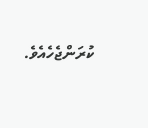ކުރަންޖެހެއެވެ.